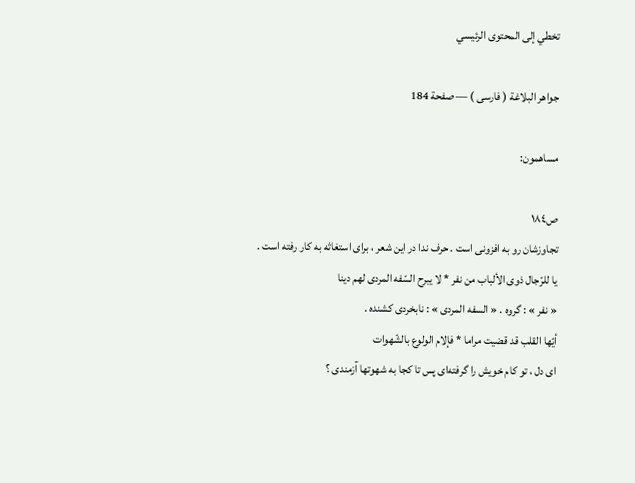تخطي إلى المحتوى الرئيسي

جواهر البلاغة ( فارسى ) — صفحة 184

مساهمون:

ص١٨٤
تجاوزشان رو به افزونى است . حرف ندا در اين شعر ، براى استغاثه به كار رفته است .
يا للرّجال ذوى الألباب من نفر * لا يبرح السّفه المردى لهم دينا
« نفر » : گروه . « السفه المردى » : نابخردى كشنده .
أيّها القلب قد قضيت مراما * فإلام الولوع بالشّهوات
اى دل ، تو كام خويش را گرفته‌اى پس تا كجا به شهوتها آزمندى ؟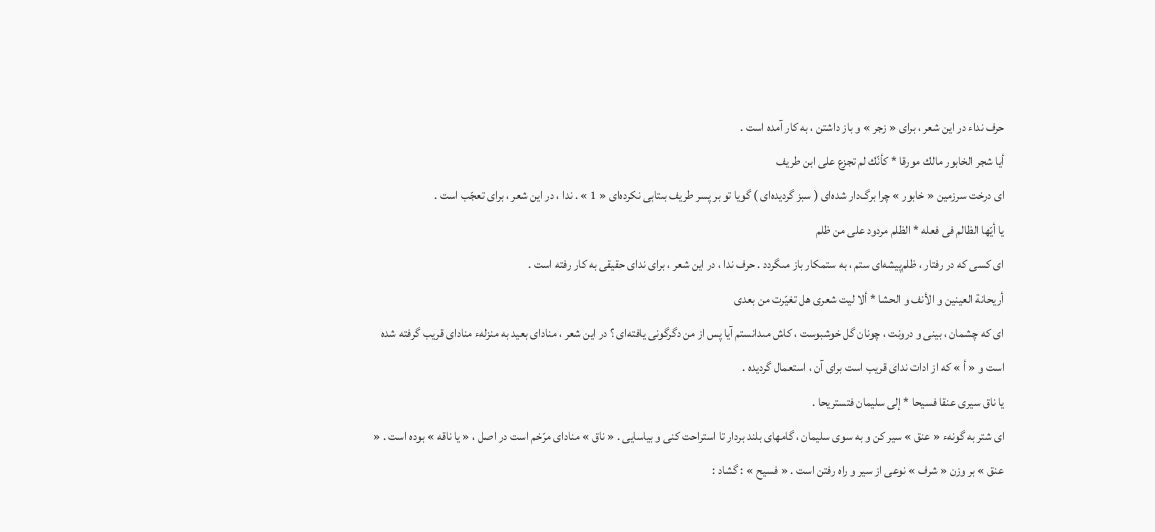حرف نداء در اين شعر ، براى « زجر » و باز داشتن ، به كار آمده است .
أيا شجر الخابور مالك مورقا * كأنّك لم تجزع على ابن طريف
اى درخت سرزمين « خابور » چرا برگ‌دار شده‌اى ( سبز گرديده‌اى ) گويا تو بر پسر طريف بىتابى نكرده‌اى « 1 » . ندا ، در اين شعر ، براى تعجّب است .
يا أيّها الظالم فى فعله * الظلم مردود على من ظلم
اى كسى كه در رفتار ، ظلم‌پيشه‌اى ستم ، به ستمكار باز مىگردد . حرف ندا ، در اين شعر ، براى نداى حقيقى به كار رفته است .
أريحانة العينين و الأنف و الحشا * ألا ليت شعرى هل تغيّرت من بعدى
اى كه چشمان ، بينى و درونت ، چونان گل خوشبوست ، كاش مىدانستم آيا پس از من دگرگونى يافته‌اى ؟ در اين شعر ، مناداى بعيد به منزلهء مناداى قريب گرفته شده است و « أ » كه از ادات نداى قريب است براى آن ، استعمال گرديده .
يا ناق سيرى عنقا فسيحا * إلى سليمان فتستريحا .
اى شتر به گونهء « عنق » سير كن و به سوى سليمان ، گامهاى بلند بردار تا استراحت كنى و بياسايى . « ناق » مناداى مرّخم است در اصل ، « يا ناقه » بوده است . « عنق » بر وزن « شرف » نوعى از سير و راه رفتن است . « فسيح » : گشاد :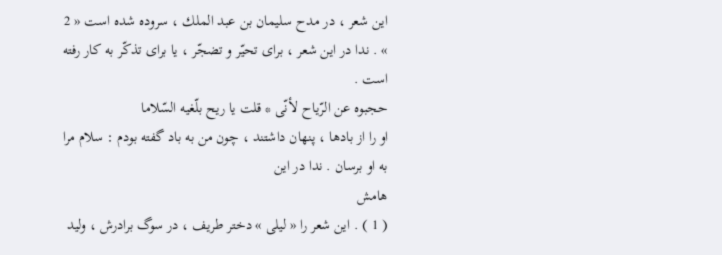اين شعر ، در مدح سليمان بن عبد الملك ، سروده شده است « 2 » . ندا در اين شعر ، براى تحيّر و تضجّر ، يا براى تذكّر به كار رفته است .
حجبوه عن الرّياح لأنّى * قلت يا ريح بلّغيه السّلاما
او را از بادها ، پنهان داشتند ، چون من به باد گفته بودم : سلام مرا به او برسان . ندا در اين
هامش
( 1 ) . اين شعر را « ليلى » دختر طريف ، در سوگ برادرش ، وليد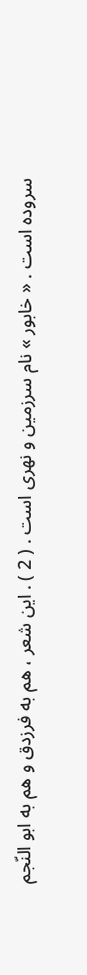سروده است . « خابور » نام سرزمين و نهرى است . ( 2 ) . اين شعر ، هم به فرزدق و هم به ابو النّجم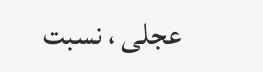عجلى ، نسبت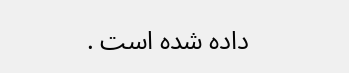داده شده است .